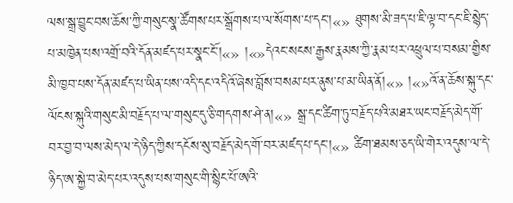ལས་སྒྲ་བྱུང་བས་ཆོས་ཀྱི་གསུང་སྣ་ཚོགས་པར་སྒྲོགས་པ་ལ་སོགས་པ་དང་།«» ཐུགས་མི་ཟད་པ་ཇི་ལྟ་བ་དང་ཇི་སྙེད་པ་མཁྱེན་པས་འགྲོ་བའི་དོན་མཛད་པར་སྣང་ངོ་།«» །«»དེའང་སངས་རྒྱས་རྣམས་ཀྱི་རྣམ་པར་འཕྲུལ་པ་བསམ་གྱིས་མི་ཁྱབ་པས་དོན་མཛད་པ་ཡིན་པས་འདི་དང་འདིའོ་ཞེས་བློས་བསམ་པར་ནུས་པ་མ་ཡིན་ནོ།«» །«»འོ་ན་ཆོས་སྐུ་དང་ལོངས་སྐུའི་གསུང་མི་བརྗོད་པ་ལ་གསུང་དུ་ཅི་གདགས་ཤེ་ན།«» སྒྲ་དང་ཚིག་ཏུ་བརྗོད་པའི་མཐར་ཡང་བརྗོད་མེད་གོ་བར་བྱ་བ་ལས་མེད་ལ་དེ་ཉིད་ཀྱིས་དངོས་སུ་བརྗོད་མེད་གོ་བར་མཛད་པ་དང་།«» ཚིག་ཐམས་ཅད་ཡི་གེར་འདུས་ལ་དེ་ཉིད་ཨ་སྐྱེ་བ་མེད་པར་འདུས་པས་གསུང་གི་སྙིང་པོ་ཨའི་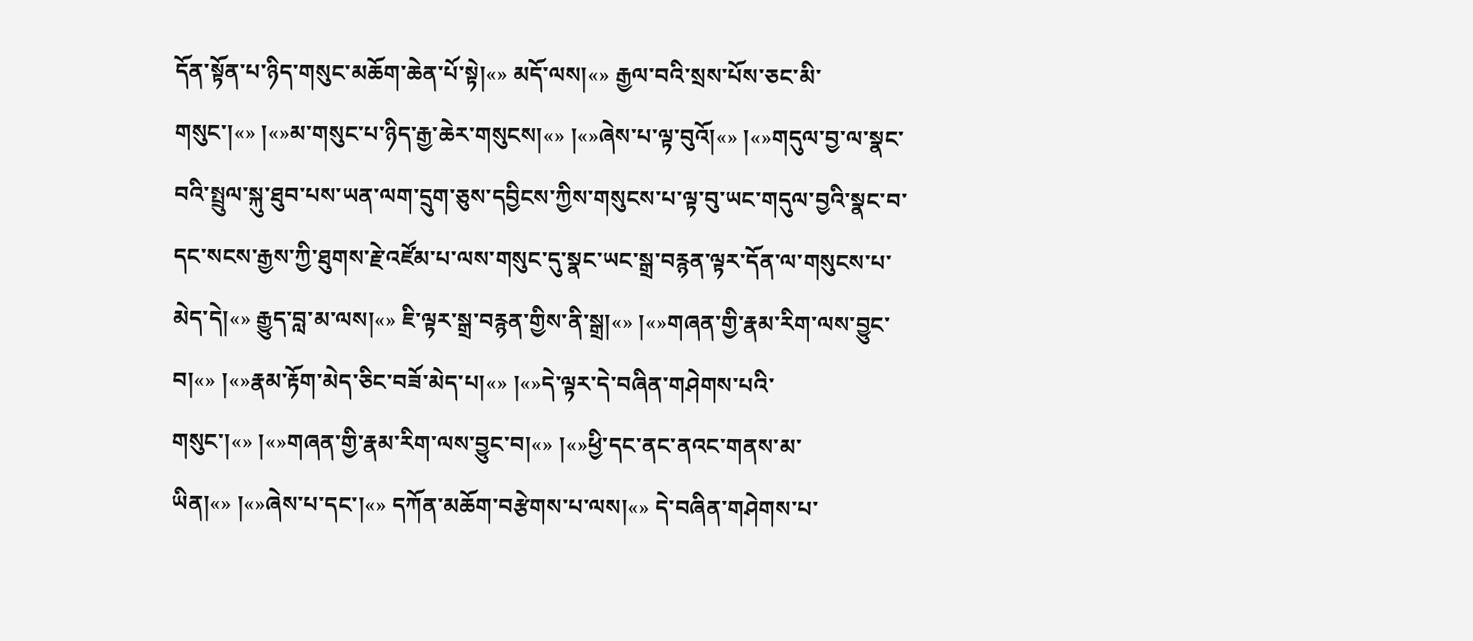དོན་སྟོན་པ་ཉིད་གསུང་མཆོག་ཆེན་པོ་སྟེ།«» མདོ་ལས།«» རྒྱལ་བའི་སྲས་པོས་ཅང་མི་གསུང་།«» །«»མ་གསུང་པ་ཉིད་རྒྱ་ཆེར་གསུངས།«» །«»ཞེས་པ་ལྟ་བུའོ།«» །«»གདུལ་བྱ་ལ་སྣང་བའི་སྤྲུལ་སྐུ་ཐུབ་པས་ཡན་ལག་དྲུག་ཅུས་དབྱིངས་ཀྱིས་གསུངས་པ་ལྟ་བུ་ཡང་གདུལ་བྱའི་སྣང་བ་དང་སངས་རྒྱས་ཀྱི་ཐུགས་རྗེ་འཛོམ་པ་ལས་གསུང་དུ་སྣང་ཡང་སྒྲ་བརྙན་ལྟར་དོན་ལ་གསུངས་པ་མེད་དེ།«» རྒྱུད་བླ་མ་ལས།«» ཇི་ལྟར་སྒྲ་བརྙན་གྱིས་ནི་སྒྲ།«» །«»གཞན་གྱི་རྣམ་རིག་ལས་བྱུང་བ།«» །«»རྣམ་རྟོག་མེད་ཅིང་བཟོ་མེད་པ།«» །«»དེ་ལྟར་དེ་བཞིན་གཤེགས་པའི་གསུང་།«» །«»གཞན་གྱི་རྣམ་རིག་ལས་བྱུང་བ།«» །«»ཕྱི་དང་ནང་ནའང་གནས་མ་ཡིན།«» །«»ཞེས་པ་དང་།«» དཀོན་མཆོག་བརྩེགས་པ་ལས།«» དེ་བཞིན་གཤེགས་པ་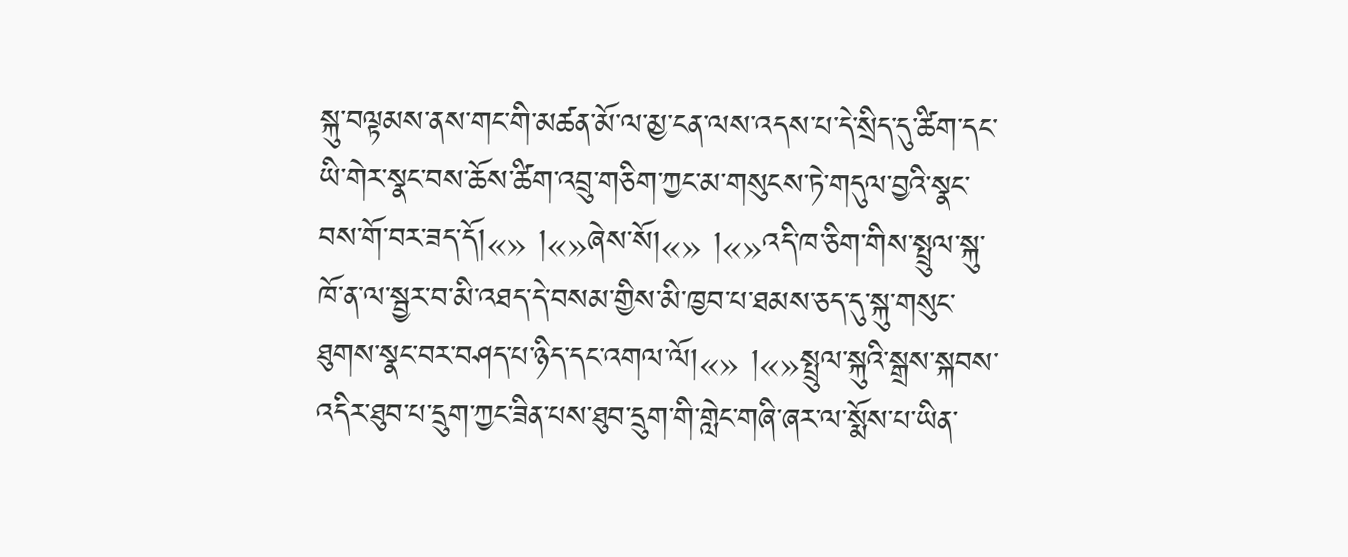སྐུ་བལྟམས་ནས་གང་གི་མཚན་མོ་ལ་མྱ་ངན་ལས་འདས་པ་དེ་སྲིད་དུ་ཚིག་དང་ཡི་གེར་སྣང་བས་ཆོས་ཚིག་འབྲུ་གཅིག་ཀྱང་མ་གསུངས་ཏེ་གདུལ་བྱའི་སྣང་བས་གོ་བར་ཟད་དོ།«» །«»ཞེས་སོ།«» །«»འདི་ཁ་ཅིག་གིས་སྤྲུལ་སྐུ་ཁོ་ན་ལ་སྦྱར་བ་མི་འཐད་དེ་བསམ་གྱིས་མི་ཁྱབ་པ་ཐམས་ཅད་དུ་སྐུ་གསུང་ཐུགས་སྣང་བར་བཤད་པ་ཉིད་དང་འགལ་ལོ།«» །«»སྤྲུལ་སྐུའི་སྒྲས་སྐབས་འདིར་ཐུབ་པ་དྲུག་ཀྱང་ཟིན་པས་ཐུབ་དྲུག་གི་གླེང་གཞི་ཞར་ལ་སྨོས་པ་ཡིན་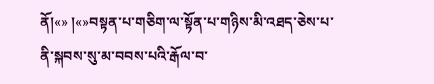ནོ།«» །«»བསྟན་པ་གཅིག་ལ་སྟོན་པ་གཉིས་མི་འཐད་ཅེས་པ་ནི་སྐབས་སུ་མ་བབས་པའི་རྒོལ་བ་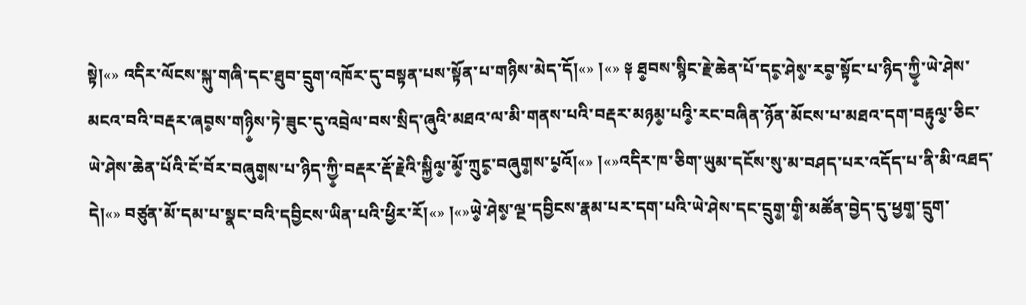སྟེ།«» འདིར་ལོངས་སྐུ་གཞི་དང་ཐུབ་དྲུག་འཁོར་དུ་བསྟན་པས་སྟོན་པ་གཉིས་མེད་དོ།«» །«» ༈ ཐ༵བས་སྙིང་རྗེ་ཆེན་པོ་དང༵་ཤེས༵་རབ༵་སྟོང་པ་ཉིད་ཀྱི༵་ཡེ་ཤེས་མངའ་བའི་བརྡར་ཞབ༵ས་གཉི༵ས་ཏེ་ཟུང་དུ་འབྲེལ་བས་སྲིད་ཞུའི་མཐའ་ལ་མི་གནས་པའི་བརྡར་མཉམ༵་པའི༵་རང་བཞིན་ཉོན་མོངས་པ་མཐའ་དག་བརྟུལ༵་ཅིང་ཡེ་ཤེས་ཆེན་པོའི་ངོ་བོར་བཞུག༵ས་པ་ཉིད་ཀྱི༵་བརྡར་རྡོ་རྗེའི་སྐྱིལ༵་མོ༵་ཀྲུང༵་བཞུག༵ས་པ༵འོ།«» །«»འདིར་ཁ་ཅིག་ཡུམ་དངོས་སུ་མ་བཤད་པར་འདོད་པ་ནི་མི་འཐད་དེ།«» བཙུན་མོ་དམ་པ་སྣང་བའི་དབྱིངས་ཡིན་པའི་ཕྱིར་རོ།«» །«»ཡེ༵་ཤེས༵་ལྔ་དབྱིངས་རྣམ་པར་དག་པའི་ཡེ་ཤེས་དང་དྲུག༵་གི༵་མཚོན་བྱེད་དུ་ཕྱག༵་དྲུག་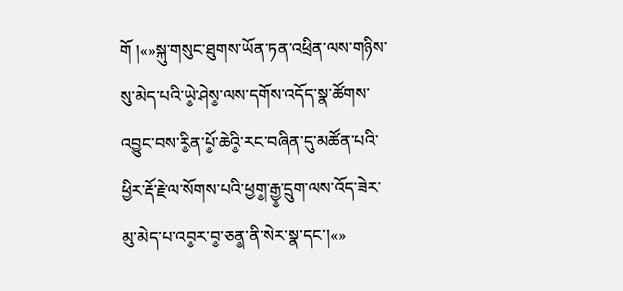གོ །«»སྐུ་གསུང་ཐུགས་ཡོན་ཏན་འཕྲིན་ལས་གཉིས་སུ་མེད་པའི་ཡེ༵་ཤེས༵་ལས་དགོས་འདོད་སྣ་ཚོགས་འབྱུང་བས་རི༵ན་པོ༵་ཆེའི༵་རང་བཞིན་དུ་མཚོན་པའི་ཕྱིར་རྡོ་རྗེ་ལ་སོགས་པའི་ཕྱག༵་རྒྱ༵་དྲུག་ལས་འོད་ཟེར་མུ་མེད་པ་འབ༵ར་བ༵་ཅན༵་ནི་སེར་སྣ་དང་།«»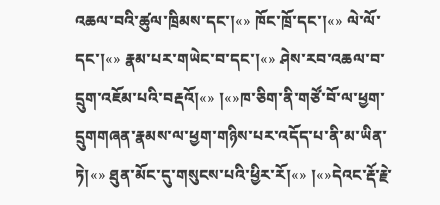འཆལ་བའི་ཚུལ་ཁྲིམས་དང་།«» ཁོང་ཁྲོ་དང་།«» ལེ་ལོ་དང་།«» རྣམ་པར་གཡེང་བ་དང་།«» ཤེས་རབ་འཆལ་བ་དྲུག་འཇོམ་པའི་བརྡའོ།«» །«»ཁ་ཅིག་ནི་གཙོ་བོ་ལ་ཕྱག་དྲུགགཞན་རྣམས་ལ་ཕྱག་གཉིས་པར་འདོད་པ་ནི་མ་ཡིན་ཏེ།«» ཐུན་མོང་དུ་གསུངས་པའི་ཕྱིར་རོ།«» །«»དེའང་རྡོ་རྗེ་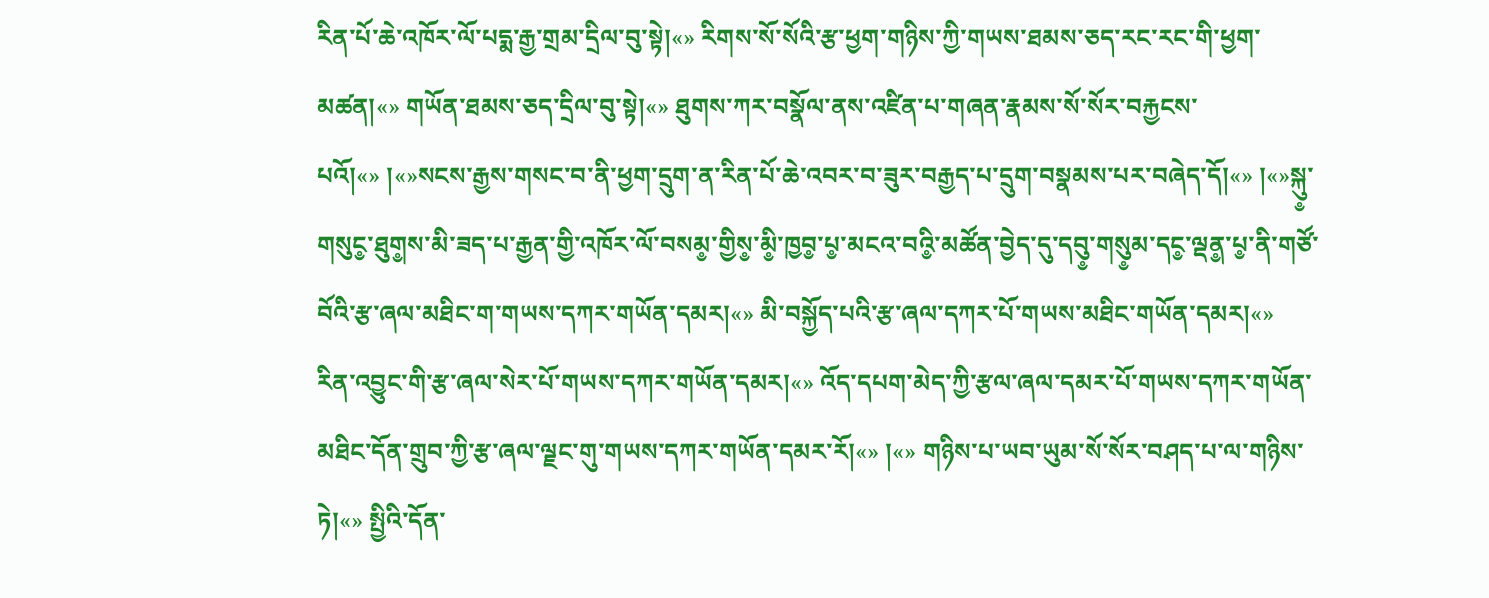རིན་པོ་ཆེ་འཁོར་ལོ་པདྨ་རྒྱ་གྲམ་དྲིལ་བུ་སྟེ།«» རིགས་སོ་སོའི་རྩ་ཕྱག་གཉིས་ཀྱི་གཡས་ཐམས་ཅད་རང་རང་གི་ཕྱག་མཚན།«» གཡོན་ཐམས་ཅད་དྲིལ་བུ་སྟེ།«» ཐུགས་ཀར་བསྣོལ་ནས་འཛིན་པ་གཞན་རྣམས་སོ་སོར་བརྐྱངས་པའོ།«» །«»སངས་རྒྱས་གསང་བ་ནི་ཕྱག་དྲུག་ན་རིན་པོ་ཆེ་འབར་བ་ཟུར་བརྒྱད་པ་དྲུག་བསྣམས་པར་བཞེད་དོ།«» །«»སྐུ༵་གསུང༵་ཐུག༵ས་མི་ཟད་པ་རྒྱན་གྱི་འཁོར་ལོ་བསམ༵་གྱིས༵་མི༵་ཁྱབ༵་པ༵་མངའ་བའི༵་མཚོན་བྱེད་དུ་དབུ༵་གསུ༵མ་དང༵་ལྡན༵་པ༵་ནི་གཙོ་བོའི་རྩ་ཞལ་མཐིང་ག་གཡས་དཀར་གཡོན་དམར།«» མི་བསྐྱོད་པའི་རྩ་ཞལ་དཀར་པོ་གཡས་མཐིང་གཡོན་དམར།«» རིན་འབྱུང་གི་རྩ་ཞལ་སེར་པོ་གཡས་དཀར་གཡོན་དམར།«» འོད་དཔག་མེད་ཀྱི་རྩལ་ཞལ་དམར་པོ་གཡས་དཀར་གཡོན་མཐིང་དོན་གྲུབ་ཀྱི་རྩ་ཞལ་ལྗང་གུ་གཡས་དཀར་གཡོན་དམར་རོ།«» །«» གཉིས་པ་ཡབ་ཡུམ་སོ་སོར་བཤད་པ་ལ་གཉིས་ཏེ།«» སྤྱིའི་དོན་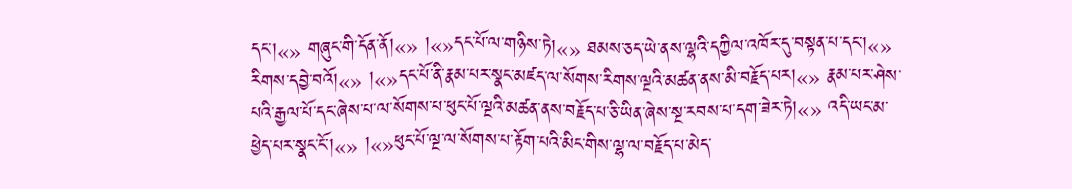དང་།«» གཞུང་གི་དོན་ནོ།«» །«»དང་པོ་ལ་གཉིས་ཏེ།«» ཐམས་ཅད་ཡེ་ནས་ལྷའི་དཀྱིལ་འཁོར་དུ་བསྟན་པ་དང་།«» རིགས་དབྱེ་བའོ།«» །«»དང་པོ་ནི་རྣམ་པར་སྣང་མཛད་ལ་སོགས་རིགས་ལྔའི་མཚན་ནས་མི་བརྗོད་པར།«» རྣམ་པར་ཤེས་པའི་རྒྱལ་པོ་དང་ཞེས་པ་ལ་སོགས་པ་ཕུང་པོ་ལྔའི་མཚན་ནས་བརྗོད་པ་ཅི་ཡིན་ཞེས་སྔ་རབས་པ་དག་ཟེར་ཏེ།«» འདི་ཡང་མ་ཕྱེད་པར་སྣང་ངོ་།«» །«»ཕུང་པོ་ལྔ་ལ་སོགས་པ་རྟོག་པའི་མིང་གིས་ལྷ་ལ་བརྗོད་པ་མེད་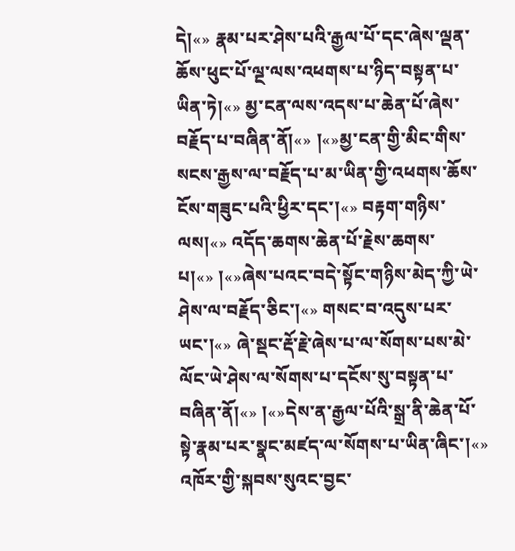དེ།«» རྣམ་པར་ཤེས་པའི་རྒྱལ་པོ་དང་ཞེས་ལྡན་ཆོས་ཕུང་པོ་ལྔ་ལས་འཕགས་པ་ཉིད་བསྟན་པ་ཡིན་ཏེ།«» མྱ་ངན་ལས་འདས་པ་ཆེན་པོ་ཞེས་བརྗོད་པ་བཞིན་ནོ།«» །«»མྱ་ངན་གྱི་མིང་གིས་སངས་རྒྱས་ལ་བརྗོད་པ་མ་ཡིན་གྱི་འཕགས་ཆོས་ངོས་གཟུང་པའི་ཕྱིར་དང་།«» བརྟག་གཉིས་ལས།«» འདོད་ཆགས་ཆེན་པོ་རྗེས་ཆགས་པ།«» །«»ཞེས་པའང་བདེ་སྟོང་གཉིས་མེད་ཀྱི་ཡེ་ཤེས་ལ་བརྗོད་ཅིང་།«» གསང་བ་འདུས་པར་ཡང་།«» ཞེ་སྡང་རྡོ་རྗེ་ཞེས་པ་ལ་སོགས་པས་མེ་ལོང་ཡེ་ཤེས་ལ་སོགས་པ་དངོས་སུ་བསྟན་པ་བཞིན་ནོ།«» །«»དེས་ན་རྒྱལ་པོའི་སྒྲ་ནི་ཆེན་པོ་སྟེ་རྣམ་པར་སྣང་མཛད་ལ་སོགས་པ་ཡིན་ཞིང་།«» འཁོར་གྱི་སྐབས་སུའང་བྱང་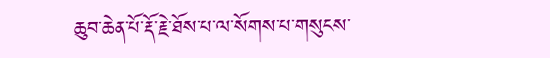ཆུབ་ཆེན་པོ་རྡོ་རྗེ་ཐོས་པ་ལ་སོགས་པ་གསུངས་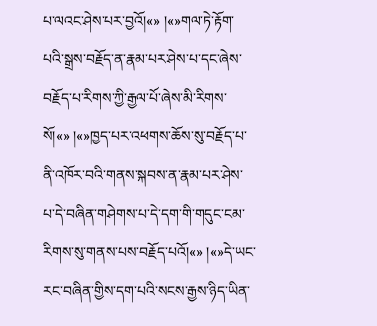པ་ལའང་ཤེས་པར་བྱའོ།«» །«»གལ་ཏེ་རྟོག་པའི་སྒྲས་བརྗོད་ན་རྣམ་པར་ཤེས་པ་དང་ཞེས་བརྗོད་པ་རིགས་ཀྱི་རྒྱལ་པོ་ཞེས་མི་རིགས་སོ།«» །«»ཁྱད་པར་འཕགས་ཆོས་སུ་བརྗོད་པ་ནི་འཁོར་བའི་གནས་སྐབས་ན་རྣམ་པར་ཤེས་པ་དེ་བཞིན་གཤེགས་པ་དེ་དག་གི་གདུང་ངམ་རིགས་སུ་གནས་པས་བརྗོད་པའོ།«» །«»དེ་ཡང་རང་བཞིན་གྱིས་དག་པའི་སངས་རྒྱས་ཉིད་ཡིན་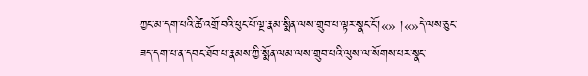ཀྱང་མ་དག་པའི་ཚེ་འགྲོ་བའི་ཕུང་པོ་ལྔ་རྣམ་སྨིན་ལས་གྲུབ་པ་ལྟར་སྣང་ངོ་།«» །«»དེ་ལས་ཅུང་ཟད་དག་པ་ན་དབང་ཐོབ་པ་རྣམས་ཀྱི་སྨོན་ལམ་ལས་གྲུབ་པའི་ལུས་ལ་སོགས་པར་སྣང་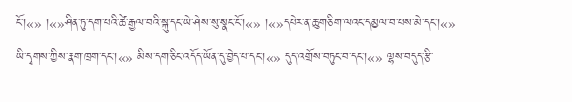ངོ་།«» །«»ཤིན་ཏུ་དག་པའི་ཚེ་རྒྱལ་བའི་སྐུ་དང་ཡེ་ཤེས་སུ་སྣང་ངོ་།«» །«»དཔེར་ན་ཆུ་གཅིག་ལའང་དམྱལ་བ་པས་མེ་དང་།«» ཡི་དྭགས་ཀྱིས་རྣག་ཁྲག་དང་།«» མིས་དག་ཅིང་འདོད་ཡོན་དུ་བྱེད་པ་དང་།«» དུད་འགྲོས་བཏུང་བ་དང་།«» ལྷས་བདུད་རྩི་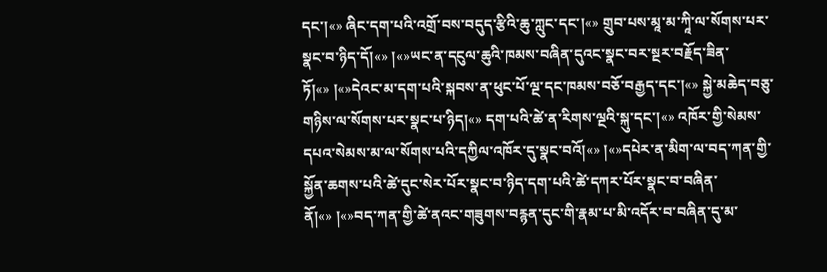དང་།«» ཞིང་དག་པའི་འགྲོ་བས་བདུད་རྩིའི་ཆུ་ཀླུང་དང་།«» གྲུབ་པས་མཱ་མ་ཀཱི་ལ་སོགས་པར་སྣང་བ་ཉིད་དོ།«» །«»ཡང་ན་དངུལ་ཆུའི་ཁམས་བཞིན་དུའང་སྣང་བར་སྔར་བརྗོད་ཟིན་ཏོ།«» །«»དེའང་མ་དག་པའི་སྐབས་ན་ཕུང་པོ་ལྔ་དང་ཁམས་བཅོ་བརྒྱད་དང་།«» སྐྱེ་མཆེད་བཅུ་གཉིས་ལ་སོགས་པར་སྣང་པ་ཉིད།«» དག་པའི་ཚེ་ན་རིགས་ལྔའི་སྐུ་དང་།«» འཁོར་གྱི་སེམས་དཔའ་སེམས་མ་ལ་སོགས་པའི་དཀྱིལ་འཁོར་དུ་སྣང་བའོ།«» །«»དཔེར་ན་མིག་ལ་བད་ཀན་གྱི་སྐྱོན་ཆགས་པའི་ཚེ་དུང་སེར་པོར་སྣང་བ་ཉིད་དག་པའི་ཚེ་དཀར་པོར་སྣང་བ་བཞིན་ནོ།«» །«»བད་ཀན་གྱི་ཚེ་ནའང་གཟུགས་བརྙན་དུང་གི་རྣམ་པ་མི་འདོར་བ་བཞིན་དུ་མ་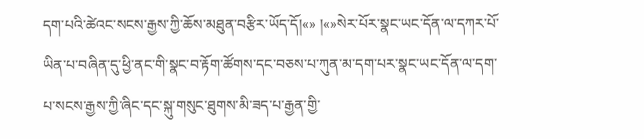དག་པའི་ཚེའང་སངས་རྒྱས་ཀྱི་ཆོས་མཐུན་བརྩིར་ཡོད་དོ།«» །«»སེར་པོར་སྣང་ཡང་དོན་ལ་དཀར་པོ་ཡིན་པ་བཞིན་དུ་ཕྱི་ནང་གི་སྣང་བ་རྟོག་ཚོགས་དང་བཅས་པ་ཀུན་མ་དག་པར་སྣང་ཡང་དོན་ལ་དག་པ་སངས་རྒྱས་ཀྱི་ཞིང་དང་སྐུ་གསུང་ཐུགས་མི་ཟད་པ་རྒྱན་གྱི་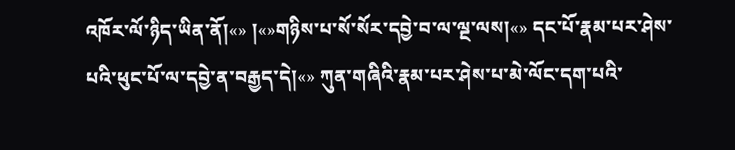འཁོར་ལོ་ཉིད་ཡིན་ནོ།«» །«»གཉིས་པ་སོ་སོར་དབྱེ་བ་ལ་ལྔ་ལས།«» དང་པོ་རྣམ་པར་ཤེས་པའི་ཕུང་པོ་ལ་དབྱེ་ན་བརྒྱད་དེ།«» ཀུན་གཞིའི་རྣམ་པར་ཤེས་པ་མེ་ལོང་དག་པའི་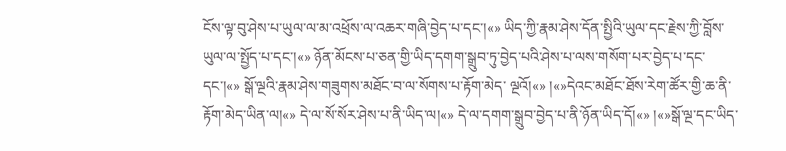ངོས་ལྟ་བུ་ཤེས་པ་ཡུལ་ལ་མ་འཕྲོས་ལ་འཆར་གཞི་བྱེད་པ་དང་།«» ཡིད་ཀྱི་རྣམ་ཤེས་དོན་སྤྱིའི་ཡུལ་དང་རྗེས་ཀྱི་བློས་ཡུལ་ལ་སྤྱོད་པ་དང་།«» ཉོན་མོངས་པ་ཅན་གྱི་ཡིད་དགག་སྒྲུབ་ཏུ་བྱེད་པའི་ཤེས་པ་ལས་གསོག་པར་བྱེད་པ་དང་དང་།«» སྒོ་ལྔའི་རྣམ་ཤེས་གཟུགས་མཐོང་བ་ལ་སོགས་པ་རྟོག་མེད་ ལྔའོ།«» །«»དེའང་མཐོང་ཐོས་རེག་ཚོར་གྱི་ཆ་ནི་རྟོག་མེད་ཡིན་ལ།«» དེ་ལ་སོ་སོར་ཤེས་པ་ནི་ཡིད་ལ།«» དེ་ལ་དགག་སྒྲུབ་བྱེད་པ་ནི་ཉོན་ཡིད་དོ།«» །«»སྒོ་ལྔ་དང་ཡིད་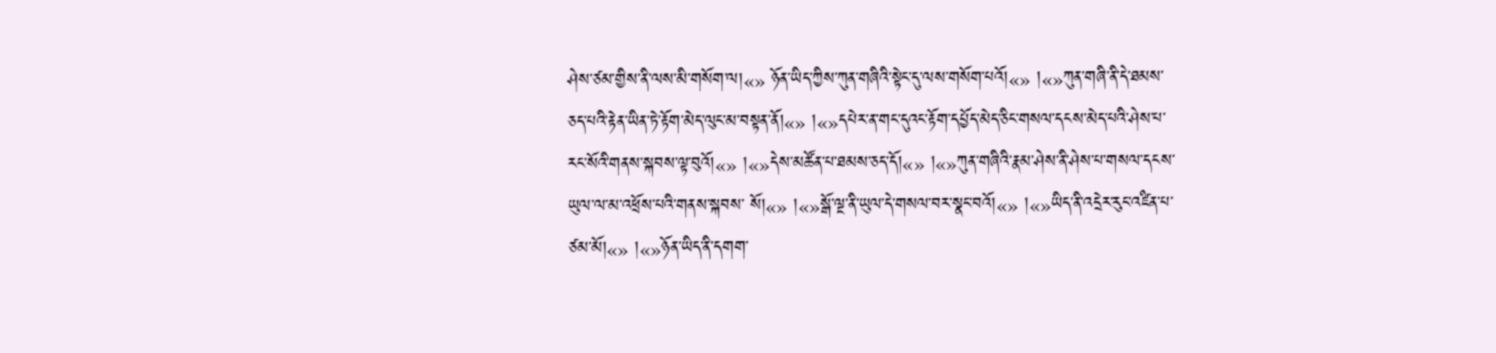ཤེས་ཙམ་གྱིས་ནི་ལས་མི་གསོག་ལ།«» ཉོན་ཡིད་ཀྱིས་ཀུན་གཞིའི་སྟེང་དུ་ལས་གསོག་པའོ།«» །«»ཀུན་གཞི་ནི་དེ་ཐམས་ཅད་པའི་རྟེན་ཡིན་ཏེ་རྟོག་མེད་ལུང་མ་བསྟན་ནོ།«» །«»དཔེར་ན་གང་དུའང་རྟོག་དཔྱོད་མེད་ཅིང་གསལ་དངས་མེད་པའི་ཤེས་པ་རང་སོའི་གནས་སྐབས་ལྟ་བུའོ།«» །«»དེས་མཚོན་པ་ཐམས་ཅད་དོ།«» །«»ཀུན་གཞིའི་རྣམ་ཤེས་ནི་ཤེས་པ་གསལ་དངས་ཡུལ་ལ་མ་འཕྲོས་པའི་གནས་སྐབས་ སོ།«» །«»སྒོ་ལྔ་ནི་ཡུལ་དེ་གསལ་བར་སྣང་བའོ།«» །«»ཡིད་ནི་འདྲེར་རུང་འཛིན་པ་ཙམ་མོ།«» །«»ཉོན་ཡིད་ནི་དགག་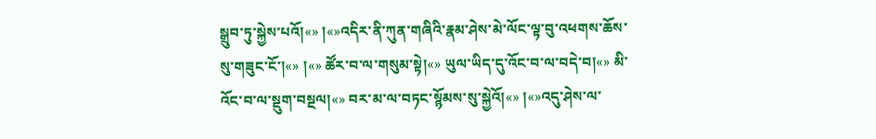སྒྲུབ་ཏུ་སྐྱེས་པའོ།«» །«»འདིར་ནི་ཀུན་གཞིའི་རྣམ་ཤེས་མེ་ལོང་ལྟ་བུ་འཕགས་ཆོས་སུ་གཟུང་ངོ་།«» །«» ཚོར་བ་ལ་གསུམ་སྟེ།«» ཡུལ་ཡིད་དུ་འོང་བ་ལ་བདེ་བ།«» མི་འོང་བ་ལ་སྡུག་བསྔལ།«» བར་མ་ལ་བཏང་སྙོམས་སུ་སྐྱེའོ།«» །«»འདུ་ཤེས་ལ་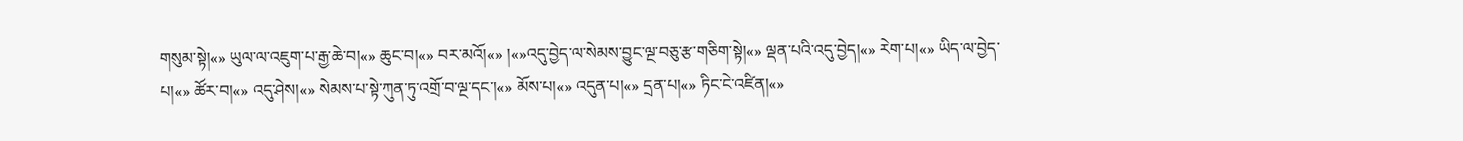གསུམ་སྟེ།«» ཡུལ་ལ་འཇུག་པ་རྒྱ་ཆེ་བ།«» ཆུང་བ།«» བར་མའོ།«» །«»འདུ་བྱེད་ལ་སེམས་བྱུང་ལྔ་བཅུ་རྩ་གཅིག་སྟེ།«» ལྡན་པའི་འདུ་བྱེད།«» རེག་པ།«» ཡིད་ལ་བྱེད་པ།«» ཚོར་བ།«» འདུ་ཤེས།«» སེམས་པ་སྟེ་ཀུན་ཏུ་འགྲོ་བ་ལྔ་དང་།«» མོས་པ།«» འདུན་པ།«» དྲན་པ།«» ཏིང་ངེ་འཛིན།«»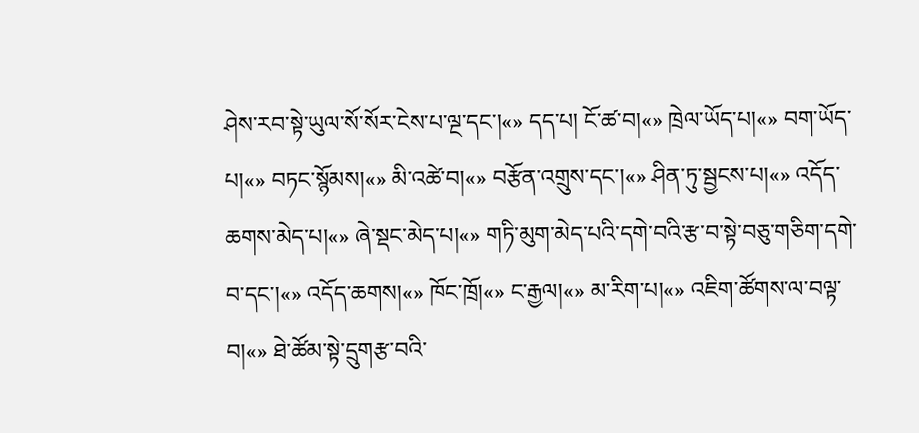ཤེས་རབ་སྟེ་ཡུལ་སོ་སོར་ངེས་པ་ལྔ་དང་།«» དད་པ། ངོ་ཚ་བ།«» ཁྲེལ་ཡོད་པ།«» བག་ཡོད་པ།«» བཏང་སྙོམས།«» མི་འཚེ་བ།«» བརྩོན་འགྲུས་དང་།«» ཤིན་ཏུ་སྦྱངས་པ།«» འདོད་ཆགས་མེད་པ།«» ཞེ་སྡང་མེད་པ།«» གཏི་མུག་མེད་པའི་དགེ་བའི་རྩ་བ་སྟེ་བཅུ་གཅིག་དགེ་བ་དང་།«» འདོད་ཆགས།«» ཁོང་ཁྲོ།«» ང་རྒྱལ།«» མ་རིག་པ།«» འཇིག་ཚོགས་ལ་བལྟ་བ།«» ཐེ་ཚོམ་སྟེ་དྲུགརྩ་བའི་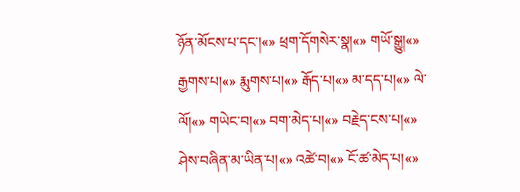ཉོན་མོངས་པ་དང་།«» ཕྲག་དོགསེར་སྣ།«» གཡོ་སྒྱུ།«» རྒྱགས་པ།«» རྨུགས་པ།«» རྒོད་པ།«» མ་དད་པ།«» ལེ་ལོ།«» གཡེང་བ།«» བག་མེད་པ།«» བརྗེད་ངས་པ།«» ཤེས་བཞིན་མ་ཡིན་པ།«» འཚེ་བ།«» ངོ་ཚ་མེད་པ།«»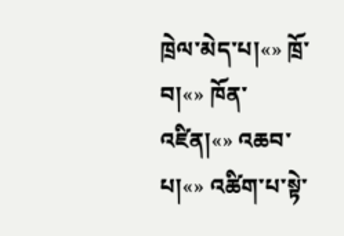ཁྲེལ་མེད་པ།«» ཁྲོ་བ།«» ཁོན་འཛིན།«» འཆབ་པ།«» འཚིག་པ་སྟེ་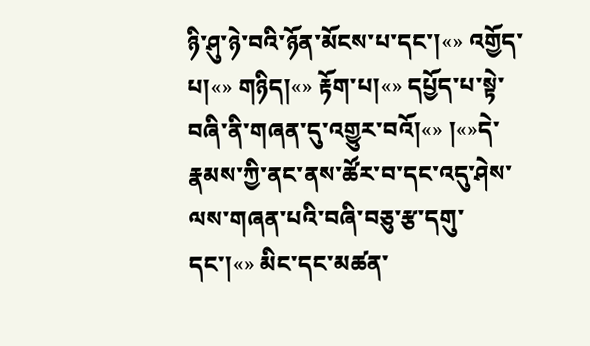ཉི་ཤུ་ཉེ་བའི་ཉོན་མོངས་པ་དང་།«» འགྱོད་པ།«» གཉིད།«» རྟོག་པ།«» དཔྱོད་པ་སྟེ་བཞི་ནི་གཞན་དུ་འགྱུར་བའོ།«» །«»དེ་རྣམས་ཀྱི་ནང་ནས་ཚོར་བ་དང་འདུ་ཤེས་ལས་གཞན་པའི་བཞི་བཅུ་རྩ་དགུ་དང་།«» མིང་དང་མཚན་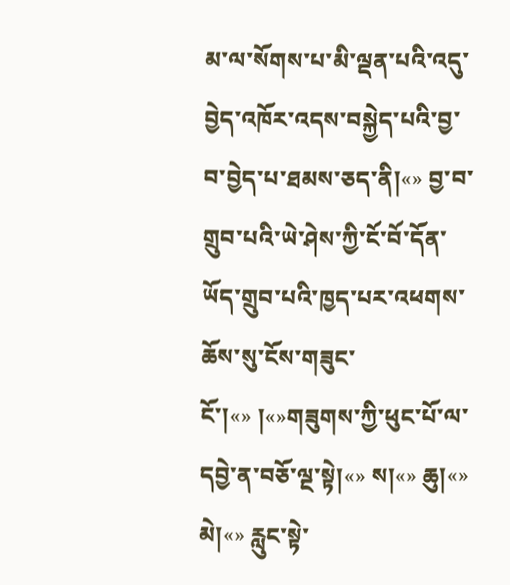མ་ལ་སོགས་པ་མི་ལྡན་པའི་འདུ་བྱེད་འཁོར་འདས་བསྐྱེད་པའི་བྱ་བ་བྱེད་པ་ཐམས་ཅད་ནི།«» བྱ་བ་གྲུབ་པའི་ཡེ་ཤེས་ཀྱི་ངོ་བོ་དོན་ཡོད་གྲུབ་པའི་ཁྱད་པར་འཕགས་ཆོས་སུ་ངོས་གཟུང་ངོ་།«» །«»གཟུགས་ཀྱི་ཕུང་པོ་ལ་དབྱེ་ན་བཅོ་ལྔ་སྟེ།«» ས།«» ཆུ།«» མེ།«» རླུང་སྟེ་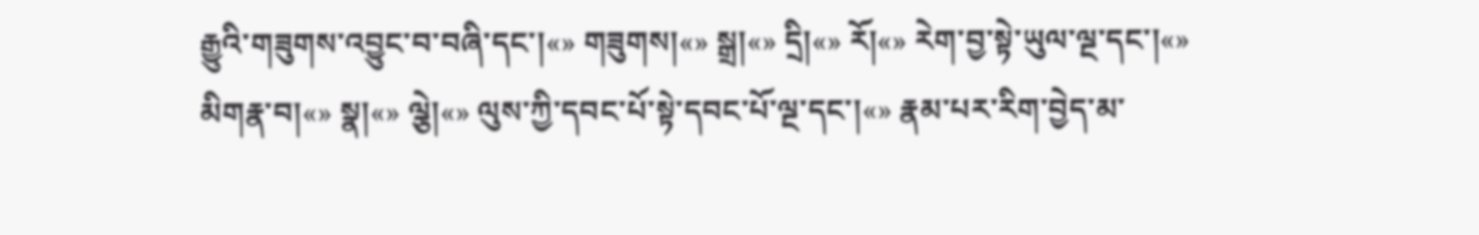རྒྱུའི་གཟུགས་འབྱུང་བ་བཞི་དང་།«» གཟུགས།«» སྒྲ།«» དྲི།«» རོ།«» རེག་བྱ་སྟེ་ཡུལ་ལྔ་དང་།«» མིགརྣ་བ།«» སྣ།«» ལྕེ།«» ལུས་ཀྱི་དབང་པོ་སྟེ་དབང་པོ་ལྔ་དང་།«» རྣམ་པར་རིག་བྱེད་མ་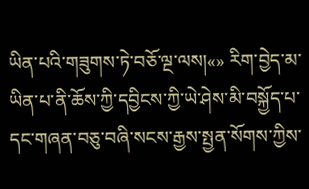ཡིན་པའི་གཟུགས་ཏེ་བཅོ་ལྔ་ལས།«» རིག་བྱེད་མ་ཡིན་པ་ནི་ཆོས་ཀྱི་དབྱིངས་ཀྱི་ཡེ་ཤེས་མི་བསྐྱོད་པ་དང་གཞན་བཅུ་བཞི་སངས་རྒྱས་སྤྱན་སོགས་ཀྱིས་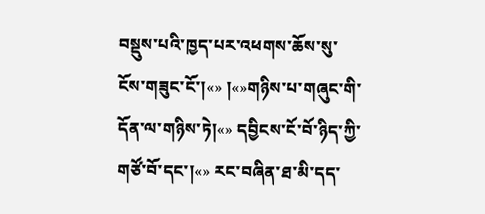བསྡུས་པའི་ཁྱད་པར་འཕགས་ཆོས་སུ་ངོས་གཟུང་ངོ་།«» །«»གཉིས་པ་གཞུང་གི་དོན་ལ་གཉིས་ཏེ།«» དབྱིངས་ངོ་བོ་ཉིད་ཀྱི་གཙོ་བོ་དང་།«» རང་བཞིན་ཐ་མི་དད་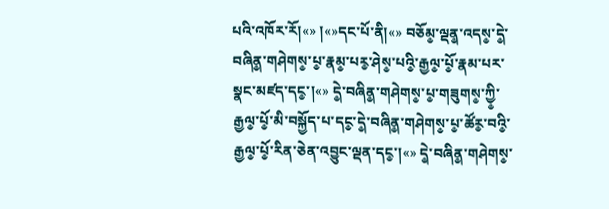པའི་འཁོར་རོ།«» །«»དང་པོ་ནི།«» བཅོམ༵་ལྡན༵་འདས༵་དེ༵་བཞིན༵་གཤེགས༵་པ༵་རྣམ༵་པར༵་ཤེས༵་པའི༵་རྒྱལ༵་པོ༵་རྣམ་པར་སྣང་མཛད་དང༵་།«» དེ༵་བཞིན༵་གཤེགས༵་པ༵་གཟུགས༵་ཀྱི༵་རྒྱལ༵་པོ༵་མི་བསྐྱོད་པ་དང༵་དེ༵་བཞིན༵་གཤེགས༵་པ༵་ཚོར༵་བའི༵་རྒྱལ༵་པོ༵་རིན་ཅེན་འབྱུང་ལྡན་དང༵་།«» དེ༵་བཞིན༵་གཤེགས༵་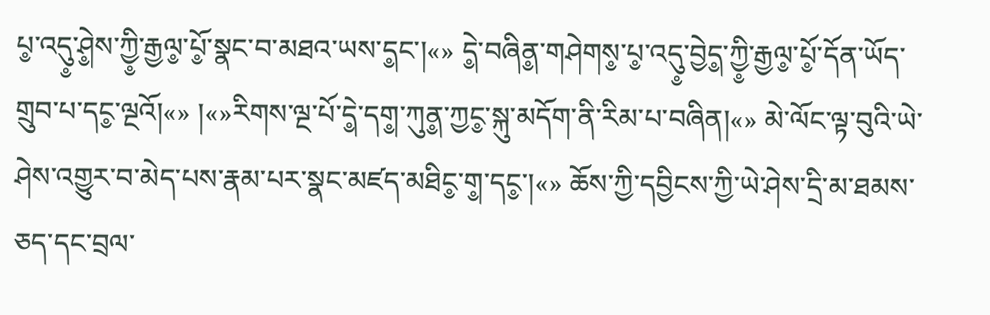པ༵་འདུ༵་ཤེ༵ས་ཀྱི༵་རྒྱལ༵་པོ༵་སྣང་བ་མཐའ་ཡས་ད༵ང་།«» དེ༵་བཞིན༵་གཤེགས༵་པ༵་འདུ༵་བྱེད༵་ཀྱི༵་རྒྱལ༵་པོ༵་དོན་ཡོད་གྲུབ་པ་དང༵་ལྔའོ།«» །«»རིགས་ལྔ་པོ་དེ༵་དག༵་ཀུན༵་ཀྱང༵་སྐུ་མདོག་ནི་རིམ་པ་བཞིན།«» མེ་ལོང་ལྟ་བུའི་ཡེ་ཤེས་འགྱུར་བ་མེད་པས་རྣམ་པར་སྣང་མཛད་མཐིང༵་ག༵་དང༵་།«» ཆོས་ཀྱི་དབྱིངས་ཀྱི་ཡེ་ཤེས་དྲི་མ་ཐམས་ཅད་དང་བྲལ་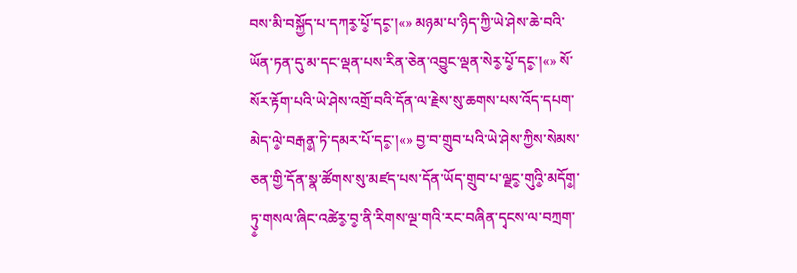བས་མི་བསྐྱོད་པ་དཀར༵་པོ༵་དང༵་།«» མཉམ་པ་ཉིད་ཀྱི་ཡེ་ཤེས་ཆེ་བའི་ཡོན་ཏན་དུ་མ་དང་ལྡན་པས་རིན་ཅེན་འབྱུང་ལྡན་སེར༵་པོ༵་དང༵་།«» སོ་སོར་རྟོག་པའི་ཡེ་ཤེས་འགྲོ་བའི་དོན་ལ་རྗེས་སུ་ཆགས་པས་འོད་དཔག་མེད་ལེ༵་བརྒན༵་ཏེ་དམར་པོ་དང༵་།«» བྱ་བ་གྲུབ་པའི་ཡེ་ཤེས་ཀྱིས་སེམས་ཅན་གྱི་དོན་སྣ་ཚོགས་སུ་མཛད་པས་དོན་ཡོད་གྲུབ་པ་ལྗང༵་གུའི༵་མདོག༵་ཏུ༵་གསལ་ཞིང་འཚེར༵་བ༵་ནི་རིགས་ལྔ་གའི་རང་བཞིན་དྭངས་ལ་བཀྲག་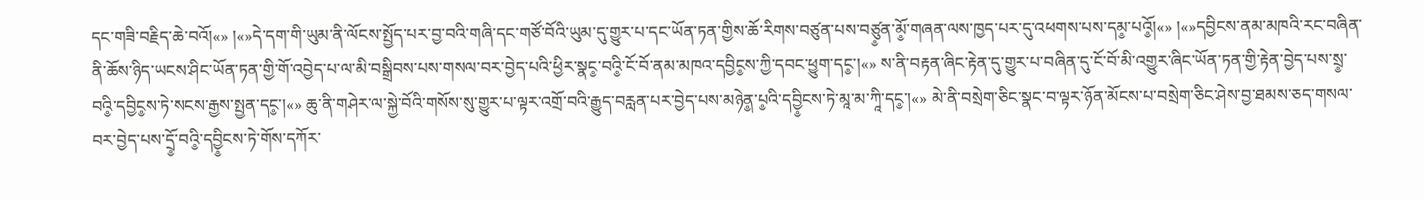དང་གཟི་བརྗིད་ཆེ་བའོ།«» །«»དེ་དག་གི་ཡུམ་ནི་ལོངས་སྤྱོད་པར་བྱ་བའི་གཞི་དང་གཙོ་བོའི་ཡུམ་དུ་གྱུར་པ་དང་ཡོན་ཏན་གྱིས་ཆོ་རིགས་བཙུན་པས་བཙུ༵ན་མོ༵་གཞན་ལས་ཁྱད་པར་དུ་འཕགས་པས་དམ༵་པའོ༵།«» །«»དབྱིངས་ནམ་མཁའི་རང་བཞིན་ནི་ཆོས་ཉིད་ཡངས་ཤིང་ཡོན་ཏན་གྱི་གོ་འབྱེད་པ་ལ་མི་བསྒྲིབས་པས་གསལ་བར་བྱེད་པའི་ཕྱིར་སྣང༵་བའི༵་ངོ་བོ་ནམ་མཁའ་དབྱིང༵ས་ཀྱི་དབང་ཕྱུག་དང༵་།«» ས་ནི་བརྟན་ཞིང་རྟེན་དུ་གྱུར་པ་བཞིན་དུ་ངོ་བོ་མི་འགྱུར་ཞིང་ཡོན་ཏན་གྱི་རྟེན་བྱེད་པས་སྲ༵་བའི༵་དབྱིང༵ས་ཏེ་སངས་རྒྱས་སྤྱན་དང༵་།«» ཆུ་ནི་གཤེར་ལ་སྐྱེ་བོའི་གསོས་སུ་གྱུར་པ་ལྟར་འགྲོ་བའི་རྒྱུད་བརླན་པར་བྱེད་པས་མཉེན༵་པ༵འི་དབྱི༵ངས་ཏེ་མཱ་མ་ཀཱི་དང༵་།«» མེ་ནི་བསྲེག་ཅིང་སྣང་བ་ལྟར་ཉོན་མོངས་པ་བསྲེག་ཅིང་ཤེས་བྱ་ཐམས་ཅད་གསལ་བར་བྱེད་པས་དྲོ༵་བའི༵་དབྱི༵ངས་ཏེ་གོས་དཀོར་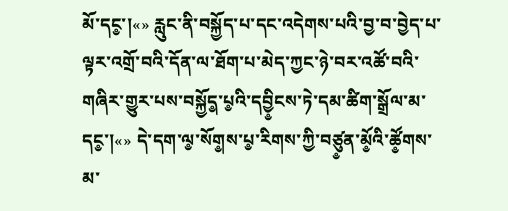མོ་དང༵་།«» རླུང་ནི་བསྐྱོད་པ་དང་འདེགས་པའི་བྱ་བ་བྱེད་པ་ལྟར་འགྲོ་བའི་དོན་ལ་ཐོག་པ་མེད་ཀྱང་ཉེ་བར་འཚོ་བའི་གཞིར་གྱུར་པས་བསྐྱོད༵་པ༵འི་དབྱི༵ངས་ཏེ་དམ་ཚིག་སྒྲོལ་མ་དང༵་།«» དེ་དག་ལ༵་སོག༵ས་པ༵་རིགས་ཀྱི་བཙུ༵ན་མོ༵འི་ཚོ༵གས་མ་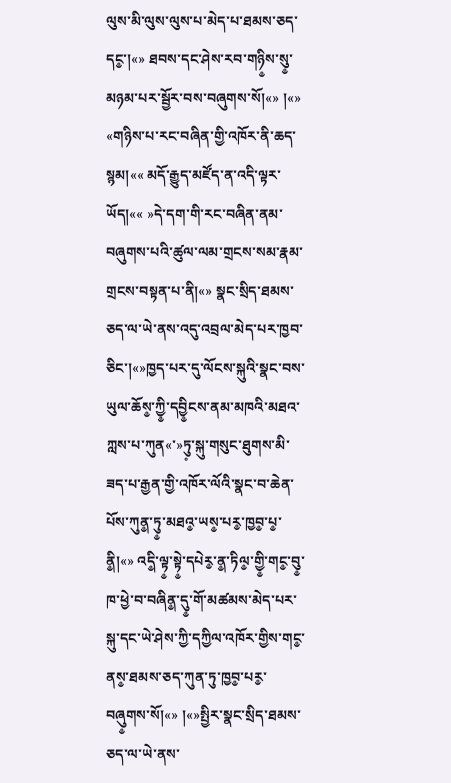ལུས་མི་ལུས་ལུས་པ་མེད་པ་ཐམས་ཅད་དང༵་།«» ཐབས་དང་ཤེས་རབ་གཉི༵ས་སུ༵་མཉམ་པར་སྦྱོར་བས་བཞུགས་སོ།«» །«» «གཉིས་པ་རང་བཞིན་གྱི་འཁོར་ནི་ཆད་སྙམ།«« མདོ་རྒྱུད་མཛོད་ན་འདི་ལྟར་ཡོད།«« »དེ་དག་གི་རང་བཞིན་ནམ་བཞུགས་པའི་ཚུལ་ལམ་གྲངས་སམ་རྣམ་གྲངས་བསྟན་པ་ནི།«» སྣང་སྲིད་ཐམས་ཅད་ལ་ཡེ་ནས་འདུ་འབྲལ་མེད་པར་ཁྱབ་ཅིང་།«»ཁྱད་པར་དུ་ལོངས་སྐུའི་སྣང་བས་ཡུལ་ཆོས༵་ཀྱི༵་དབྱི༵ངས་ནམ་མཁའི་མཐའ་ཀླས་པ་ཀུན«་»ཏུ༷་སྐུ་གསུང་ཐུགས་མི་ཟད་པ་རྒྱན་གྱི་འཁོར་ལོའི་སྣང་བ་ཆེན་པོས་ཀུན༵་ཏུ༵་མཐའ༵་ཡས༵་པར༵་ཁྱབ༵་པ༵་ནི༵།«» འདི༵་ལྟ༵་སྟེ༵་དཔེར༵་ན༵་ཏིལ༵་གྱི༵་གང༵་བུ༵་ཁ་ཕྱེ་བ་བཞིན༵་དུ༵་གོ་མཚམས་མེད་པར་སྐུ་དང་ཡེ་ཤེས་ཀྱི་དཀྱིལ་འཁོར་གྱིས་གང༵་ནས༵་ཐམས་ཅད་ཀུན་ཏུ་ཁྱབ༵་པར༵་བཞུ༵གས་སོ།«» །«»སྤྱིར་སྣང་སྲིད་ཐམས་ཅད་ལ་ཡེ་ནས་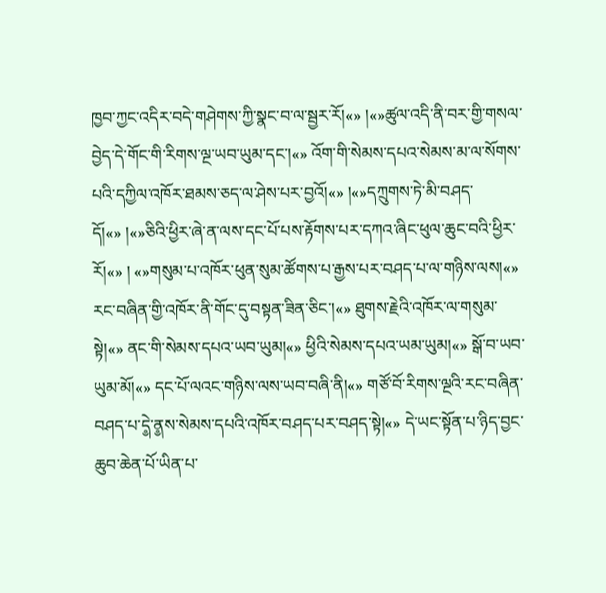ཁྱབ་ཀྱང་འདིར་བདེ་གཤེགས་ཀྱི་སྣང་བ་ལ་སྦྱར་རོ།«» །«»ཚུལ་འདི་ནི་བར་གྱི་གསལ་བྱེད་དེ་གོང་གི་རིགས་ལྔ་ཡབ་ཡུམ་དང་།«» འོག་གི་སེམས་དཔའ་སེམས་མ་ལ་སོགས་པའི་དཀྱིལ་འཁོར་ཐམས་ཅད་ལ་ཤེས་པར་བྱའོ།«» །«»དཀྲུགས་ཏེ་མི་བཤད་དོ།«» །«»ཅིའི་ཕྱིར་ཞེ་ན་ལས་དང་པོ་པས་རྟོགས་པར་དཀའ་ཞིང་ཕུལ་ཆུང་བའི་ཕྱིར་རོ།«» ། «»གསུམ་པ་འཁོར་ཕུན་སུམ་ཚོགས་པ་རྒྱས་པར་བཤད་པ་ལ་གཉིས་ལས།«» རང་བཞིན་གྱི་འཁོར་ནི་གོང་དུ་བསྟན་ཟིན་ཅིང་།«» ཐུགས་རྗེའི་འཁོར་ལ་གསུམ་སྟེ།«» ནང་གི་སེམས་དཔའ་ཡབ་ཡུམ།«» ཕྱིའི་སེམས་དཔའ་ཡམ་ཡུམ།«» སྒོ་བ་ཡབ་ཡུམ་མོ།«» དང་པོ་ལའང་གཉིས་ལས་ཡབ་བཞི་ནི།«» གཙོ་བོ་རིགས་ལྔའི་རང་བཞིན་བཤད་པ་དེ༵་ན༵ས་སེམས་དཔའི་འཁོར་བཤད་པར་བཤད་སྟེ།«» དེ་ཡང་སྟོན་པ་ཉིད་བྱང་ཆུབ་ཆེན་པོ་ཡིན་པ་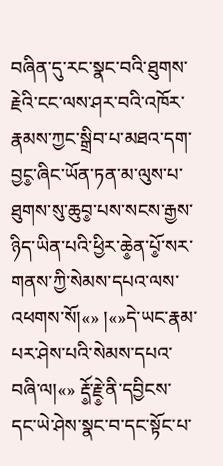བཞིན་དུ་རང་སྣང་བའི་ཐུགས་རྗེའི་ངང་ལས་ཤར་བའི་འཁོར་རྣམས་ཀྱང་སྒྲིབ་པ་མཐའ་དག་བྱང༵་ཞིང་ཡོན་ཏན་མ་ལུས་པ་ཐུགས་སུ་ཆུབ༵་པས་སངས་རྒྱས་ཉིད་ཡིན་པའི་ཕྱིར་ཆེ༵ན་པོ༵་སར་གནས་ཀྱི་སེམས་དཔའ་ལས་འཕགས་སོ།«» །«»དེ་ཡང་རྣམ་པར་ཤེས་པའི་སེམས་དཔའ་བཞི་ལ།«» རྡོ༵་རྗེ༵་ནི་དབྱིངས་དང་ཡེ་ཤེས་སྣང་བ་དང་སྟོང་པ་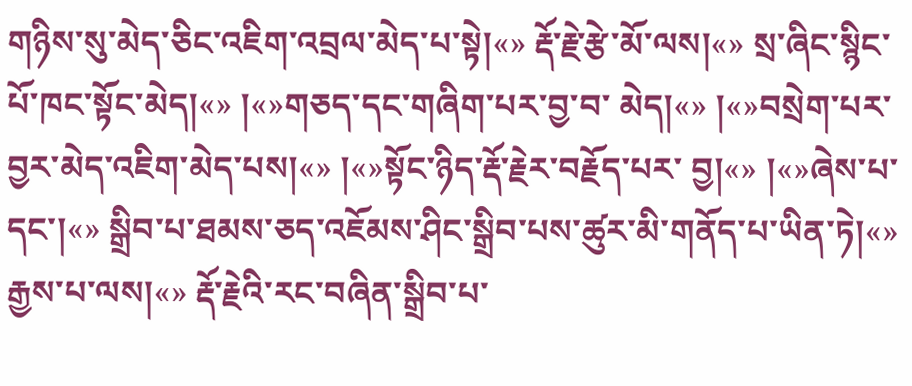གཉིས་སུ་མེད་ཅིང་འཇིག་འབྲལ་མེད་པ་སྟེ།«» རྡོ་རྗེ་རྩེ་མོ་ལས།«» སྲ་ཞིང་སྙིང་པོ་ཁང་སྟོང་མེད།«» །«»གཅད་དང་གཞིག་པར་བྱ་བ་ མེད།«» །«»བསྲེག་པར་བྱར་མེད་འཇིག་མེད་པས།«» །«»སྟོང་ཉིད་རྡོ་རྗེར་བརྗོད་པར་ བྱ།«» །«»ཞེས་པ་དང་།«» སྒྲིབ་པ་ཐམས་ཅད་འཇོམས་ཤིང་སྒྲིབ་པས་ཚུར་མི་གནོད་པ་ཡིན་ཏེ།«» རྒྱས་པ་ལས།«» རྡོ་རྗེའི་རང་བཞིན་སྒྲིབ་པ་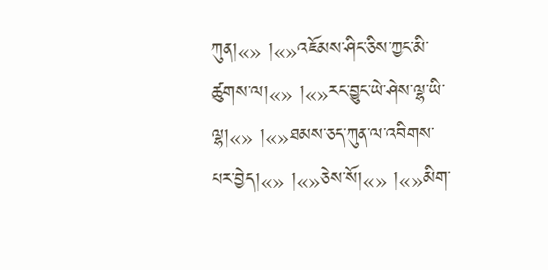ཀུན།«» །«»འཇོམས་ཤིང་ཅིས་ཀྱང་མི་ཚུགས་ལ།«» །«»རང་བྱུང་ཡེ་ཤེས་ལྷ་ཡི་ལྷ།«» །«»ཐམས་ཅད་ཀུན་ལ་འབིགས་པར་བྱེད།«» །«»ཅེས་སོ།«» །«»མིག་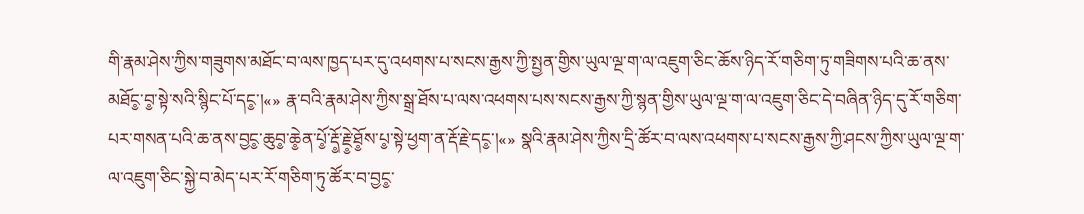གི་རྣམ་ཤེས་ཀྱིས་གཟུགས་མཐོང་བ་ལས་ཁྱད་པར་དུ་འཕགས་པ་སངས་རྒྱས་ཀྱི་སྤྱན་གྱིས་ཡུལ་ལྔ་ག་ལ་འཇུག་ཅིང་ཆོས་ཉིད་རོ་གཅིག་ཏུ་གཟིགས་པའི་ཆ་ནས་མཐོང༵་བ༵་སྟེ་སའི་སྙིང་པོ་དང༵་།«» རྣ་བའི་རྣམ་ཤེས་ཀྱིས་སྒྲ་ཐོས་པ་ལས་འཕགས་པས་སངས་རྒྱས་ཀྱི་སྙན་གྱིས་ཡུལ་ལྔ་ག་ལ་འཇུག་ཅིང་དེ་བཞིན་ཉིད་དུ་རོ་གཅིག་པར་གསན་པའི་ཆ་ནས་བྱང༵་ཆུབ༵་ཆེ༵ན་པོ༵་རྡོ༵་རྗེ༵་ཐོ༵ས་པ༵་སྟེ་ཕྱག་ན་རྡོ་རྗེ་དང༵་།«» སྣའི་རྣམ་ཤེས་ཀྱིས་དྲི་ཚོར་བ་ལས་འཕགས་པ་སངས་རྒྱས་ཀྱི་ཤངས་ཀྱིས་ཡུལ་ལྔ་ག་ལ་འཇུག་ཅིང་སྐྱེ་བ་མེད་པར་རོ་གཅིག་ཏུ་ཚོར་བ་བྱང༵་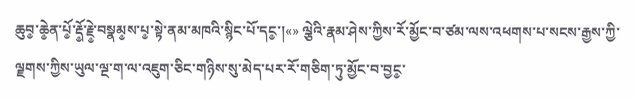ཆུབ༵་ཆེ༵ན་པོ༵་རྡོ༵་རྗེ༵་བསྣམ༵ས་པ༵་སྟེ་ནམ་མཁའི་སྙིང་པོ་དང༵་།«» ལྕེའི་རྣམ་ཤེས་ཀྱིས་རོ་མྱོང་བ་ཙམ་ལས་འཕགས་པ་སངས་རྒྱས་ཀྱི་ལྗགས་ཀྱིས་ཡུལ་ལྔ་ག་ལ་འཇུག་ཅིང་གཉིས་སུ་མེད་པར་རོ་གཅིག་ཏུ་མྱོང་བ་བྱང༵་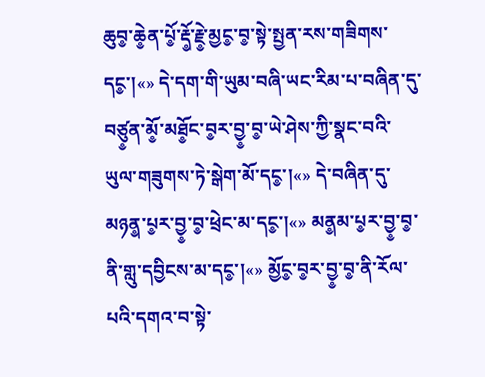ཆུབ༵་ཆེ༵ན་པོ༵་རྡོ༵་རྗེ༵་མྱང༵་བ༵་སྟེ་སྤྱན་རས་གཟིགས་དང༵་།«» དེ་དག་གི་ཡུམ་བཞི་ཡང་རིམ་པ་བཞིན་དུ་བཙུ༵ན་མོ༵་མཐོ༵ང་བ༵ར་བྱ༵་བ༵་ཡེ་ཤེས་ཀྱི་སྣང་བའི་ཡུལ་གཟུགས་ཏེ་སྒེག་མོ་དང༵་།«» དེ་བཞིན་དུ་མཉན༵་པ༵ར་བྱ༵་བ༵་ཕྲེང་མ་དང༵་།«» མན༵མ་པ༵ར་བྱ༵་བ༵་ནི་གླུ་དབྱིངས་མ་དང༵་།«» མྱོང༵་བ༵ར་བྱ༵་བ༵་ནི་རོལ་པའི་དགའ་བ་སྟེ་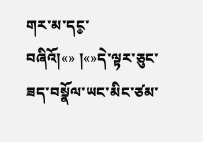གར་མ་དང༵་བཞིའོ།«» །«»དེ་ལྟར་ཅུང་ཟད་བསྣོལ་ཡང་མིང་ཙམ་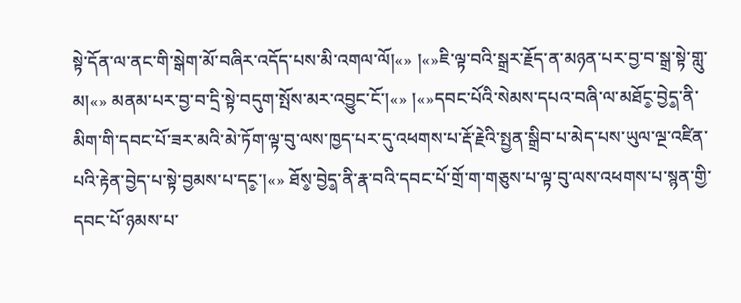སྟེ་དོན་ལ་ནང་གི་སྒེག་མོ་བཞིར་འདོད་པས་མི་འགལ་ལོ།«» །«»ཇི་ལྟ་བའི་སྒྲར་རྗོད་ན་མཉན་པར་བྱ་བ་སྒྲ་སྟེ་གླུ་མ།«» མནམ་པར་བྱ་བ་དྲི་སྟེ་བདུག་སྤོས་མར་འབྱུང་ངོ་།«» །«»དབང་པོའི་སེམས་དཔའ་བཞི་ལ་མཐོང༵་བྱེད༵་ནི་མིག་གི་དབང་པོ་ཟར་མའི་མེ་ཏོག་ལྟ་བུ་ལས་ཁྱད་པར་དུ་འཕགས་པ་རྡོ་རྗེའི་སྤྱན་སྒྲིབ་པ་མེད་པས་ཡུལ་ལྔ་འཛིན་པའི་རྟེན་བྱེད་པ་སྟེ་བྱམས་པ་དང༵་།«» ཐོས༵་བྱེད༵་ནི་རྣ་བའི་དབང་པོ་གྲོ་ག་གཅུས་པ་ལྟ་བུ་ལས་འཕགས་པ་སྙན་གྱི་དབང་པོ་ཉམས་པ་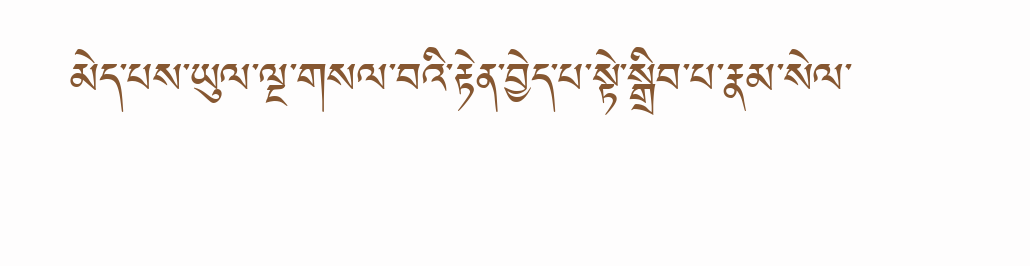མེད་པས་ཡུལ་ལྔ་གསལ་བའི་རྟེན་བྱེད་པ་སྟེ་སྒྲིབ་པ་རྣམ་སེལ་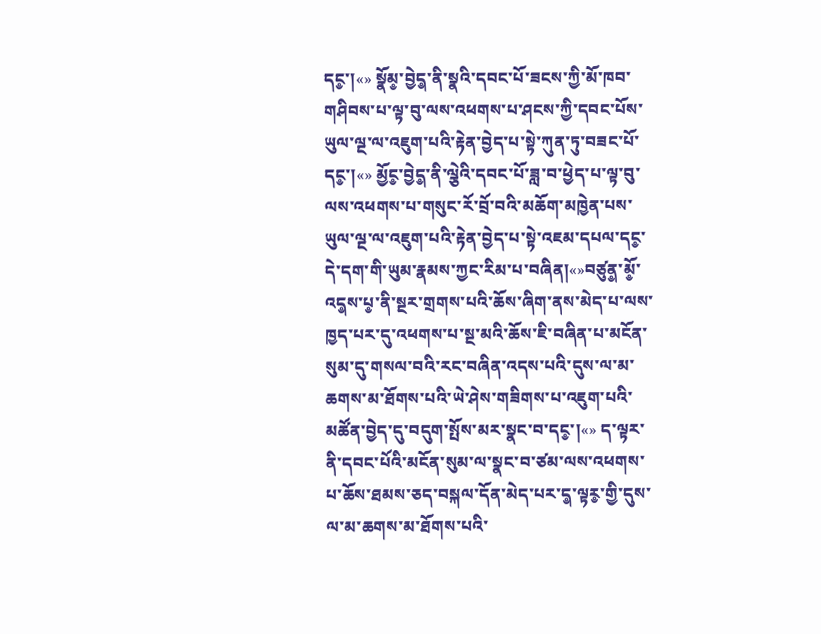དང༵་།«» སྣོམ༵་བྱེད༵་ནི་སྣའི་དབང་པོ་ཟངས་ཀྱི་མོ་ཁབ་གཤིབས་པ་ལྟ་བུ་ལས་འཕགས་པ་ཤངས་ཀྱི་དབང་པོས་ཡུལ་ལྔ་ལ་འཇུག་པའི་རྟེན་བྱེད་པ་སྟེ་ཀུན་ཏུ་བཟང་པོ་དང༵་།«» མྱོང༵་བྱེད༵་ནི་ལྕེའི་དབང་པོ་ཟླ་བ་ཕྱེད་པ་ལྟ་བུ་ལས་འཕགས་པ་གསུང་རོ་བྲོ་བའི་མཆོག་མཁྱེན་པས་ཡུལ་ལྔ་ལ་འཇུག་པའི་རྟེན་བྱེད་པ་སྟེ་འཇམ་དཔལ་དང༵་དེ་དག་གི་ཡུམ་རྣམས་ཀྱང་རིམ་པ་བཞིན།«»བཙུན༵་མོ༵་འད༵ས་པ༵་ནི་སྔར་གྲགས་པའི་ཆོས་ཞིག་ནས་མེད་པ་ལས་ཁྱད་པར་དུ་འཕགས་པ་སྔ་མའི་ཆོས་ཇི་བཞིན་པ་མངོན་སུམ་དུ་གསལ་བའི་རང་བཞིན་འདས་པའི་དུས་ལ་མ་ཆགས་མ་ཐོགས་པའི་ཡེ་ཤེས་གཟིགས་པ་འཇུག་པའི་མཚོན་བྱེད་དུ་བདུག་སྤོས་མར་སྣང་བ་དང༵་།«» ད་ལྟར་ནི་དབང་པོའི་མངོན་སུམ་ལ་སྣང་བ་ཙམ་ལས་འཕགས་པ་ཆོས་ཐམས་ཅད་བསྐལ་དོན་མེད་པར་ད༵་ལྟར༵་གྱི་དུས་ལ་མ་ཆགས་མ་ཐོགས་པའི་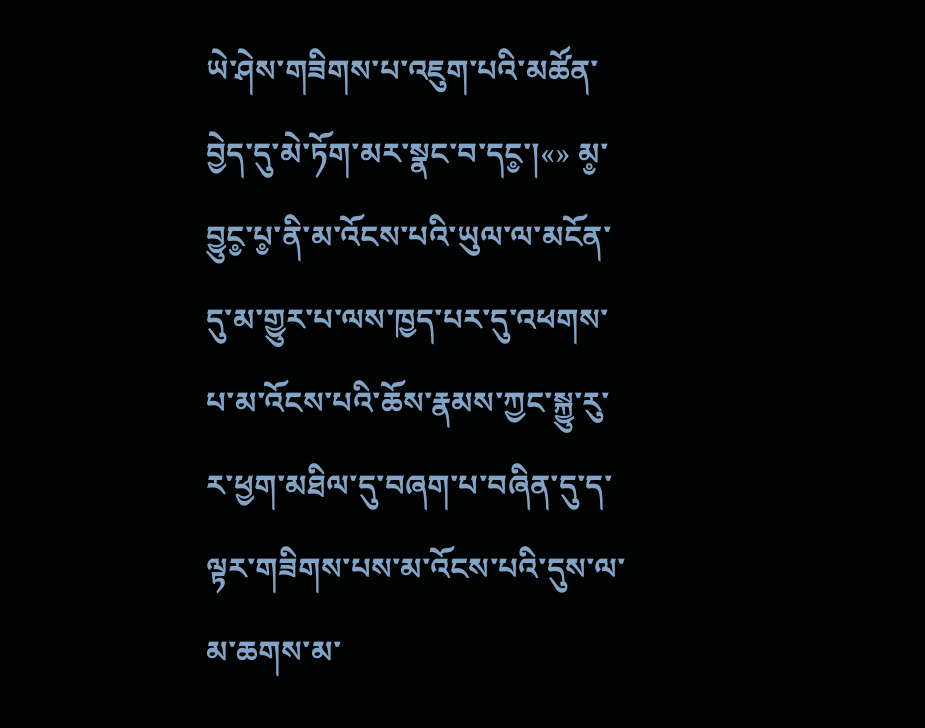ཡེ་ཤེས་གཟིགས་པ་འཇུག་པའི་མཚོན་བྱེད་དུ་མེ་ཏོག་མར་སྣང་བ་དང༵་།«» མ༵་བྱུང༵་པ༵་ནི་མ་འོངས་པའི་ཡུལ་ལ་མངོན་དུ་མ་གྱུར་པ་ལས་ཁྱད་པར་དུ་འཕགས་པ་མ་འོངས་པའི་ཆོས་རྣམས་ཀྱང་སྐྱུ་རུ་ར་ཕྱག་མཐིལ་དུ་བཞག་པ་བཞིན་དུ་ད་ལྟར་གཟིགས་པས་མ་འོངས་པའི་དུས་ལ་མ་ཆགས་མ་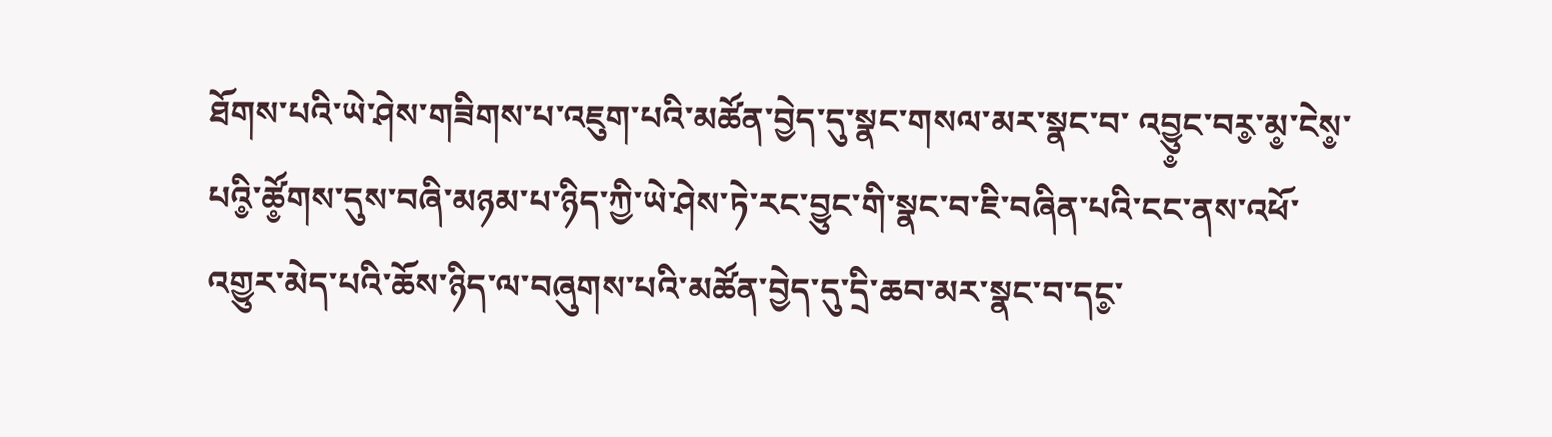ཐོགས་པའི་ཡེ་ཤེས་གཟིགས་པ་འཇུག་པའི་མཚོན་བྱེད་དུ་སྣང་གསལ་མར་སྣང་བ་ འབྱུ༵ང་བར༵་མ༵་ངེས༵་པའི༵་ཚོ༵གས་དུས་བཞི་མཉམ་པ་ཉིད་ཀྱི་ཡེ་ཤེས་ཏེ་རང་བྱུང་གི་སྣང་བ་ཇི་བཞིན་པའི་ངང་ནས་འཕོ་འགྱུར་མེད་པའི་ཆོས་ཉིད་ལ་བཞུགས་པའི་མཚོན་བྱེད་དུ་དྲི་ཆབ་མར་སྣང་བ་དང༵་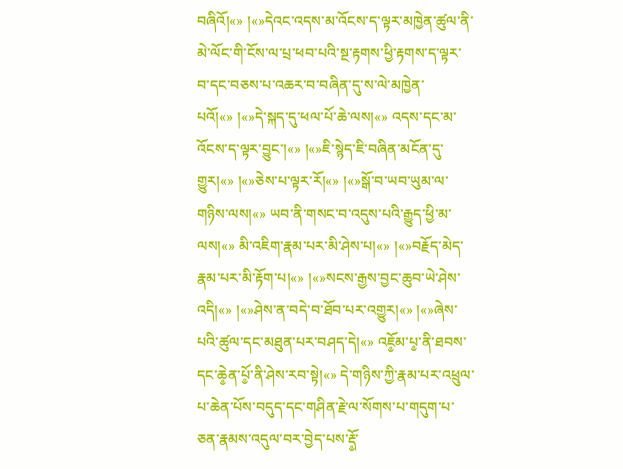བཞིའོ།«» །«»དེའང་འདས་མ་འོངས་ད་ལྟར་མཁྱེན་ཚུལ་ནི་མེ་ལོང་གི་ངོས་ལ་པྲ་ཕབ་པའི་སྔ་རྟགས་ཕྱི་རྟགས་ད་ལྟར་བ་དང་བཅས་པ་འཆར་བ་བཞིན་དུ་ས་ལེ་མཁྱེན་པའོ།«» །«»དེ་སྐད་དུ་ཕལ་པོ་ཆེ་ལས།«» འདས་དང་མ་འོངས་ད་ལྟར་བྱུང་།«» །«»ཇི་སྙེད་ཇི་བཞིན་མངོན་དུ་གྱུར།«» །«»ཅེས་པ་ལྟར་རོ།«» །«»སྒོ་བ་ཡབ་ཡུམ་ལ་གཉིས་ལས།«» ཡབ་ནི་གསང་བ་འདུས་པའི་རྒྱུད་ཕྱི་མ་ལས།«» མི་འཇིག་རྣམ་པར་མི་ཤེས་པ།«» །«»བརྗོད་མེད་རྣམ་པར་མི་རྟོག་པ།«» །«»སངས་རྒྱས་བྱང་ཆུབ་ཡེ་ཤེས་འདི།«» །«»ཤེས་ན་བདེ་བ་ཐོབ་པར་འགྱུར།«» །«»ཞེས་པའི་ཚུལ་དང་མཐུན་པར་བཤད་དེ།«» འཇོ༵མ་པ༵་ནི་ཐབས་དང་ཆེ༵ན་པོ༵་ནི་ཤེས་རབ་སྟེ།«» དེ་གཉིས་ཀྱི་རྣམ་པར་འཕྲུལ་པ་ཆེན་པོས་བདུད་དང་གཤིན་རྗེ་ལ་སོགས་པ་གདུག་པ་ཅན་རྣམས་འདུལ་བར་བྱེད་པས་རྡོ༵་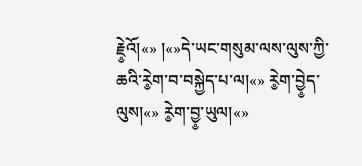རྗེ༵འོ།«» །«»དེ་ཡང་གསུམ་ལས་ལུས་ཀྱི་ཆའི་རེ༵ག་བ་བསྐྱེད་པ་ལ།«» རེ༵ག་བྱེ༵ད་ལུས།«» རེ༵ག་བྱ༵་ཡུལ།«»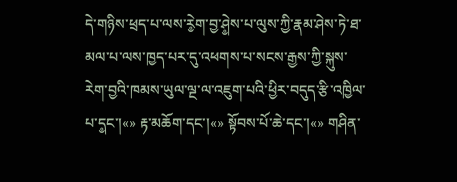དེ་གཉིས་ཕྲད་པ་ལས་རེ༵ག་བྱ་ཤེ༵ས་པ་ལུས་ཀྱི་རྣམ་ཤེས་ཏེ་ཐ་མལ་པ་ལས་ཁྱད་པར་དུ་འཕགས་པ་སངས་རྒྱས་ཀྱི་སྐུས་རེག་བྱའི་ཁམས་ཡུལ་ལྔ་ལ་འཇུག་པའི་ཕྱིར་བདུད་རྩི་འཁྱིལ་པ་ད༵ང་།«» རྟ་མཆོག་དང་།«» སྟོབས་པོ་ཆེ་དང་།«» གཤིན་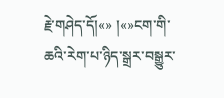རྗེ་གཤེད་དོ།«» །«»ངག་གི་ཆའི་རེག་པ་ཉིད་སྒྲར་བསྒྱུར་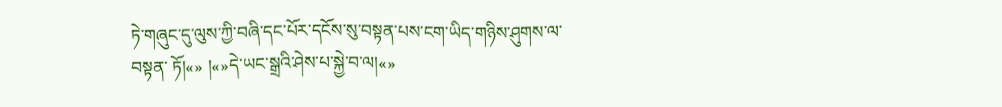ཏེ་གཞུང་དུ་ལུས་ཀྱི་བཞི་དང་པོར་དངོས་སུ་བསྟན་པས་ངག་ཡིད་གཉིས་ཤུགས་ལ་བསྟན་ ཏོ།«» །«»དེ་ཡང་སྒྲའི་ཤེས་པ་སྐྱེ་བ་ལ།«»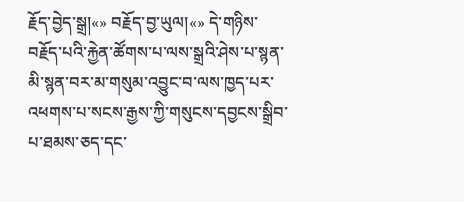རྗོད་བྱེད་སྒྲ།«» བརྗོད་བྱ་ཡུལ།«» དེ་གཉིས་བརྗོད་པའི་རྐྱེན་ཚོགས་པ་ལས་སྒྲའི་ཤེས་པ་སྙན་མི་སྙན་བར་མ་གསུམ་འབྱུང་བ་ལས་ཁྱད་པར་འཕགས་པ་སངས་རྒྱས་ཀྱི་གསུངས་དབྱངས་སྒྲིབ་པ་ཐམས་ཅད་དང་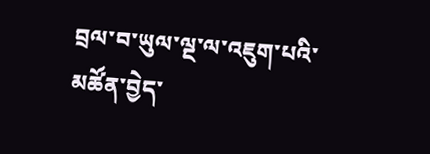བྲལ་བ་ཡུལ་ལྔ་ལ་འཇུག་པའི་མཚོན་བྱེད་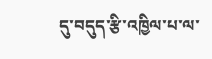དུ་བདུད་རྩི་འཁྱིལ་པ་ལ་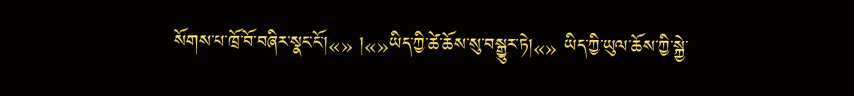སོགས་པ་ཁྲོ་བོ་བཞིར་སྣང་ངོ་།«» །«»ཡིད་ཀྱི་ཚེ་ཆོས་སུ་བསྒྱུར་ཏེ།«» ཡིད་ཀྱི་ཡུལ་ཆོས་ཀྱི་སྐྱེ་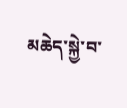མཆེད་སྐྱེ་བ་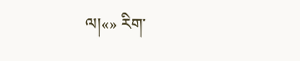ལ།«» རིག་